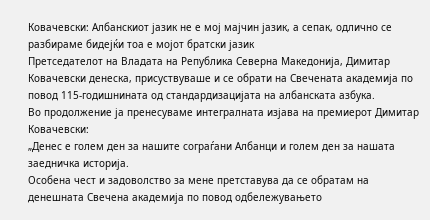Ковачевски: Албанскиот јазик не е мој мајчин јазик, а сепак, одлично се разбираме бидејќи тоа е мојот братски јазик
Претседателот на Владата на Република Северна Македонија, Димитар Ковачевски денеска, присуствуваше и се обрати на Свечената академија по повод 115-годишнината од стандардизацијата на албанската азбука.
Во продолжение ја пренесуваме интегралната изјава на премиерот Димитар Ковачевски:
„Денес е голем ден за нашите сограѓани Албанци и голем ден за нашата заедничка историја.
Особена чест и задоволство за мене претставува да се обратам на денешната Свечена академија по повод одбележувањето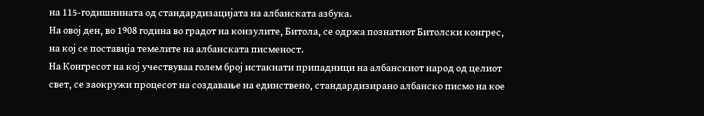на 115-годишнината од стандардизацијата на албанската азбука.
На овој ден, во 1908 година во градот на конзулите, Битола, се одржа познатиот Битолски конгрес, на кој се поставија темелите на албанската писменост.
На Конгресот на кој учествуваа голем број истакнати припадници на албанскиот народ од целиот свет, се заокружи процесот на создавање на единствено, стандардизирано албанско писмо на кое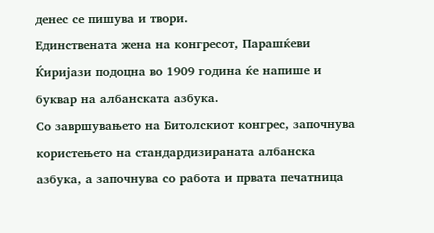денес се пишува и твори.
Единствената жена на конгресот, Парашќеви Ќиријази подоцна во 1909 година ќе напише и буквар на албанската азбука.
Со завршувањето на Битолскиот конгрес, започнува користењето на стандардизираната албанска азбука, а започнува со работа и првата печатница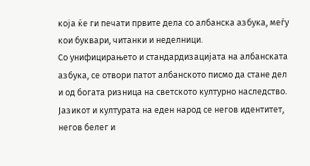која ќе ги печати првите дела со албанска азбука, меѓу кои буквари, читанки и неделници.
Со унифицирањето и стандардизацијата на албанската азбука, се отвори патот албанското писмо да стане дел и од богата ризница на светското културно наследство.
Јазикот и културата на еден народ се негов идентитет, негов белег и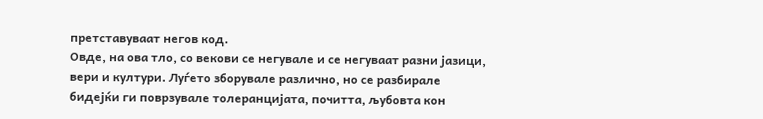претставуваат негов код.
Овде, на ова тло, со векови се негувале и се негуваат разни јазици, вери и култури. Луѓето зборувале различно, но се разбирале бидејќи ги поврзувале толеранцијата, почитта, љубовта кон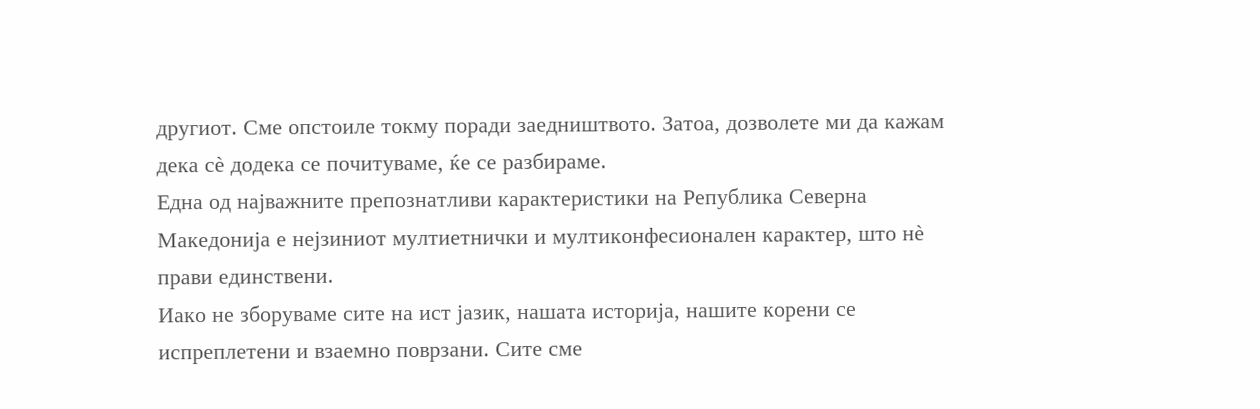другиот. Сме опстоиле токму поради заедништвото. Затоа, дозволете ми да кажам дека сè додека се почитуваме, ќе се разбираме.
Една од најважните препознатливи карактеристики на Република Северна Македонија е нејзиниот мултиетнички и мултиконфесионален карактер, што нè прави единствени.
Иако не зборуваме сите на ист јазик, нашата историја, нашите корени се испреплетени и взаемно поврзани. Сите сме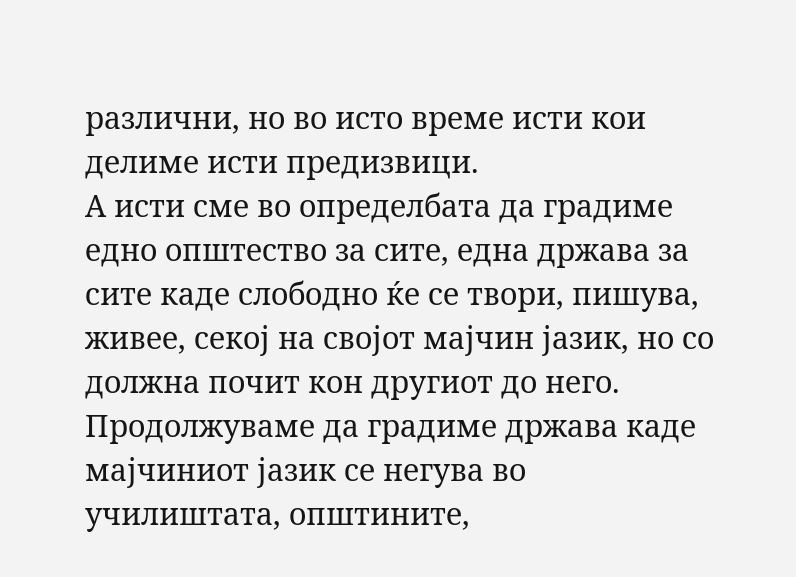различни, но во исто време исти кои делиме исти предизвици.
А исти сме во определбата да градиме едно општество за сите, една држава за сите каде слободно ќе се твори, пишува, живее, секој на својот мајчин јазик, но со должна почит кон другиот до него.
Продолжуваме да градиме држава каде мајчиниот јазик се негува во училиштата, општините,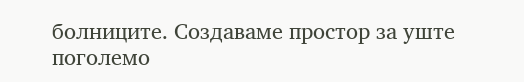болниците. Создаваме простор за уште поголемо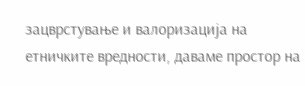зацврстување и валоризација на етничките вредности, даваме простор на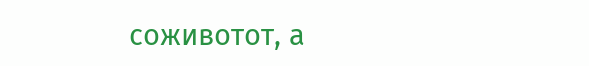соживотот, а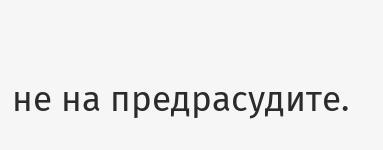не на предрасудите.